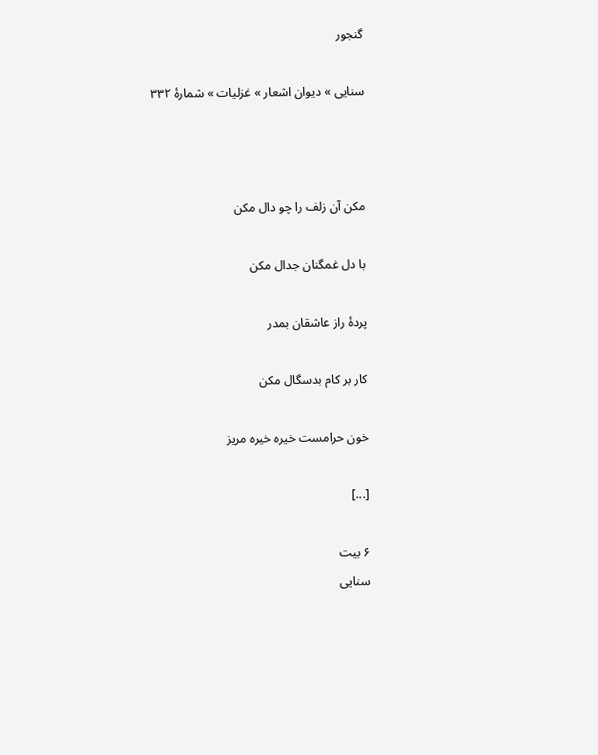گنجور

سنایی » دیوان اشعار » غزلیات » شمارهٔ ۳۳۲



مکن آن زلف را چو دال مکن

با دل غمگنان جدال مکن

پردهٔ راز عاشقان بمدر

کار بر کام بدسگال مکن

خون حرامست خیره خیره مریز

[...]

۶ بیت
سنایی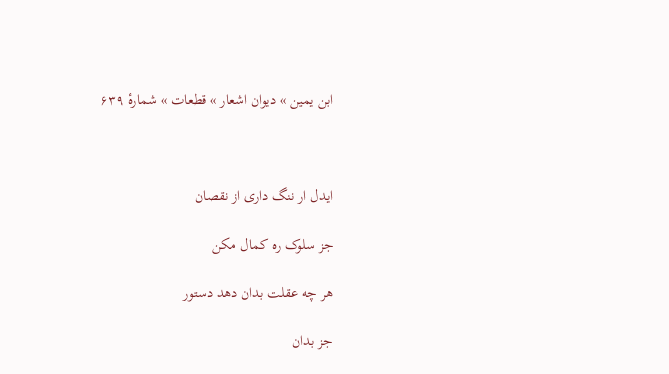ابن یمین » دیوان اشعار » قطعات » شمارهٔ ۶٣٩



ایدل ار ننگ داری از نقصان

جز سلوک ره کمال مکن

هر چه عقلت بدان دهد دستور

جز بدان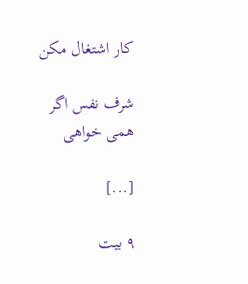کار اشتغال مکن

شرف نفس اگر همی خواهی

[...]

۹ بیت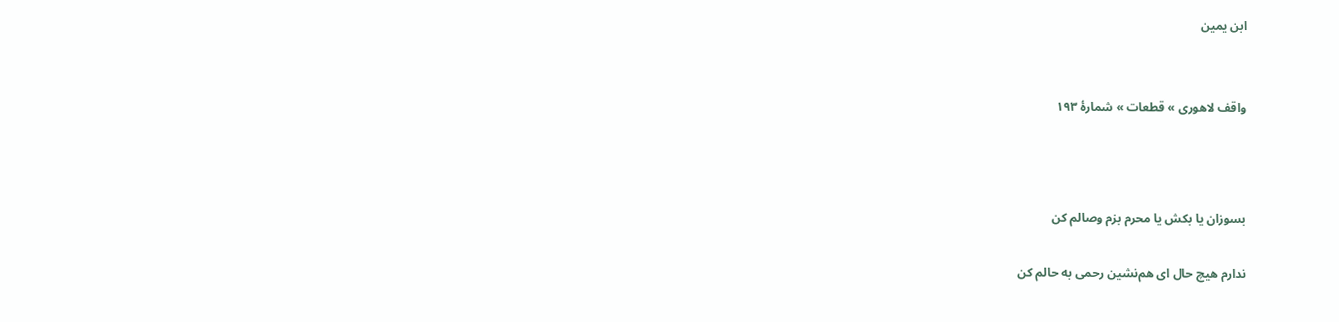ابن یمین


واقف لاهوری » قطعات » شمارهٔ ۱۹۳



بسوزان یا بکش یا محرم بزم وصالم کن

ندارم هیچ حال ای هم‌نشین رحمی به حالم کن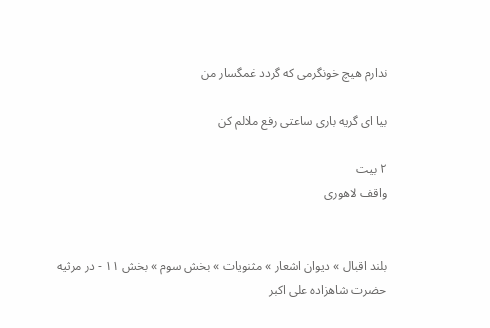ندارم هیچ خونگرمی که گردد غمگسار من

بیا ای گریه باری ساعتی رفع ملالم کن

۲ بیت
واقف لاهوری


بلند اقبال » دیوان اشعار » مثنویات » بخش سوم » بخش ۱۱ - در مرثیه حضرت شاهزاده علی اکبر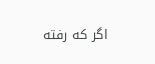اگر که رفته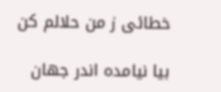خطائی ز من حلالم کن

بیا نیامده اندر جهان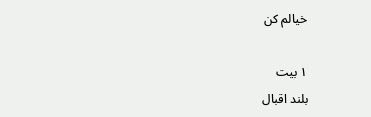خیالم کن

۱ بیت
بلند اقبال